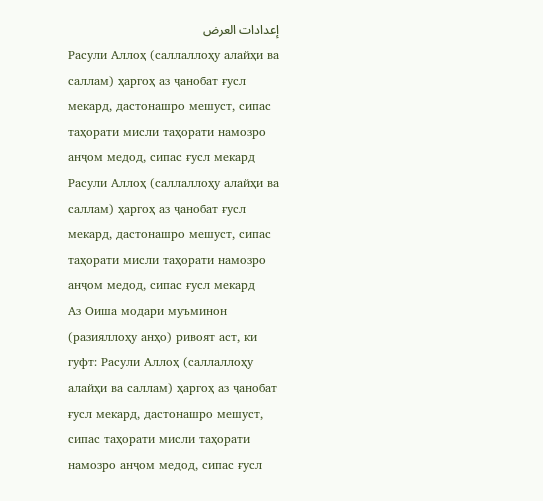إعدادات العرض
Расули Аллоҳ (саллаллоҳу алайҳи ва саллам) ҳаргоҳ аз ҷанобат ғусл мекард, дастонашро мешуст, сипас таҳорати мисли таҳорати намозро анҷом медод, сипас ғусл мекард
Расули Аллоҳ (саллаллоҳу алайҳи ва саллам) ҳаргоҳ аз ҷанобат ғусл мекард, дастонашро мешуст, сипас таҳорати мисли таҳорати намозро анҷом медод, сипас ғусл мекард
Аз Оиша модари муъминон (разияллоҳу анҳо) ривоят аст, ки гуфт: Расули Аллоҳ (саллаллоҳу алайҳи ва саллам) ҳаргоҳ аз ҷанобат ғусл мекард, дастонашро мешуст, сипас таҳорати мисли таҳорати намозро анҷом медод, сипас ғусл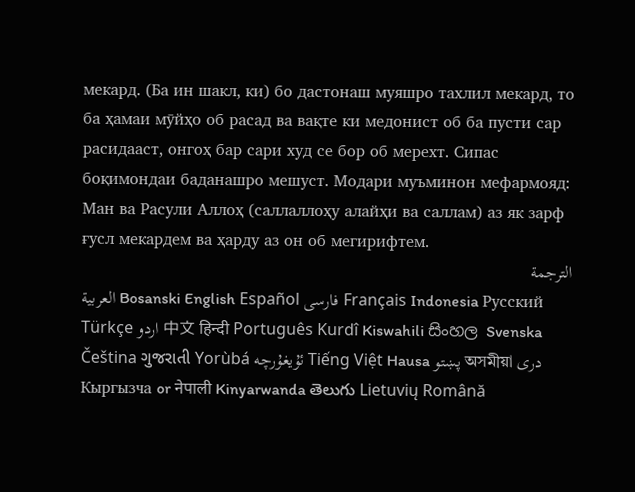мекард. (Ба ин шакл, ки) бо дастонаш муяшро тахлил мекард, то ба ҳамаи мӯйҳо об расад ва вақте ки медонист об ба пусти сар расидааст, онгоҳ бар сари худ се бор об мерехт. Сипас боқимондаи баданашро мешуст. Модари муъминон мефармояд: Ман ва Расули Аллоҳ (саллаллоҳу алайҳи ва саллам) аз як зарф ғусл мекардем ва ҳарду аз он об мегирифтем.
الترجمة
العربية Bosanski English Español فارسی Français Indonesia Русский Türkçe اردو 中文 हिन्दी Português Kurdî Kiswahili සිංහල Svenska Čeština ગુજરાતી Yorùbá ئۇيغۇرچە Tiếng Việt Hausa پښتو অসমীয়া دری Кыргызча or नेपाली Kinyarwanda తెలుగు Lietuvių Română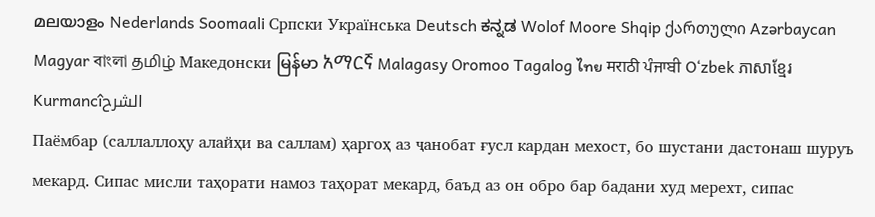മലയാളം Nederlands Soomaali Српски Українська Deutsch ಕನ್ನಡ Wolof Moore Shqip ქართული Azərbaycan Magyar বাংলা தமிழ் Македонски မြန်မာ አማርኛ Malagasy Oromoo Tagalog ไทย मराठी ਪੰਜਾਬੀ O‘zbek ភាសាខ្មែរ Kurmancîالشرح
Паёмбар (саллаллоҳу алайҳи ва саллам) ҳаргоҳ аз ҷанобат ғусл кардан мехост, бо шустани дастонаш шуруъ мекард. Сипас мисли таҳорати намоз таҳорат мекард, баъд аз он обро бар бадани худ мерехт, сипас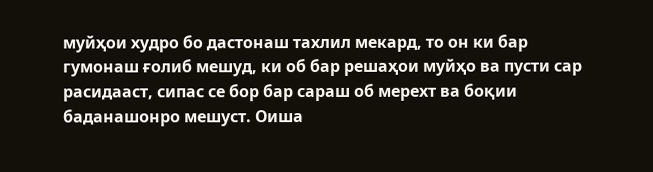муйҳои худро бо дастонаш тахлил мекард, то он ки бар гумонаш ғолиб мешуд, ки об бар решаҳои муйҳо ва пусти сар расидааст, сипас се бор бар сараш об мерехт ва боқии баданашонро мешуст. Оиша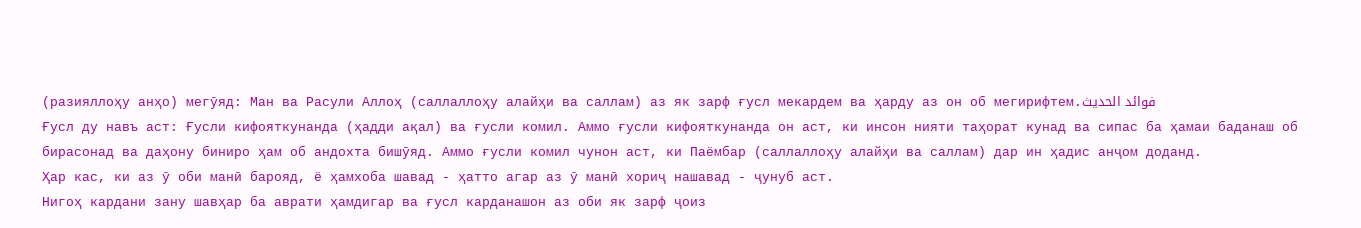(разияллоҳу анҳо) мегӯяд: Ман ва Расули Аллоҳ (саллаллоҳу алайҳи ва саллам) аз як зарф ғусл мекардем ва ҳарду аз он об мегирифтем.فوائد الحديث
Ғусл ду навъ аст: Ғусли кифояткунанда (ҳадди ақал) ва ғусли комил. Аммо ғусли кифояткунанда он аст, ки инсон нияти таҳорат кунад ва сипас ба ҳамаи баданаш об бирасонад ва даҳону биниро ҳам об андохта бишӯяд. Аммо ғусли комил чунон аст, ки Паёмбар (саллаллоҳу алайҳи ва саллам) дар ин ҳадис анҷом доданд.
Ҳар кас, ки аз ӯ оби манӣ барояд, ё ҳамхоба шавад - ҳатто агар аз ӯ манӣ хориҷ нашавад - ҷунуб аст.
Нигоҳ кардани зану шавҳар ба аврати ҳамдигар ва ғусл карданашон аз оби як зарф ҷоиз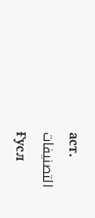аст.
التصنيفات
Ғусл